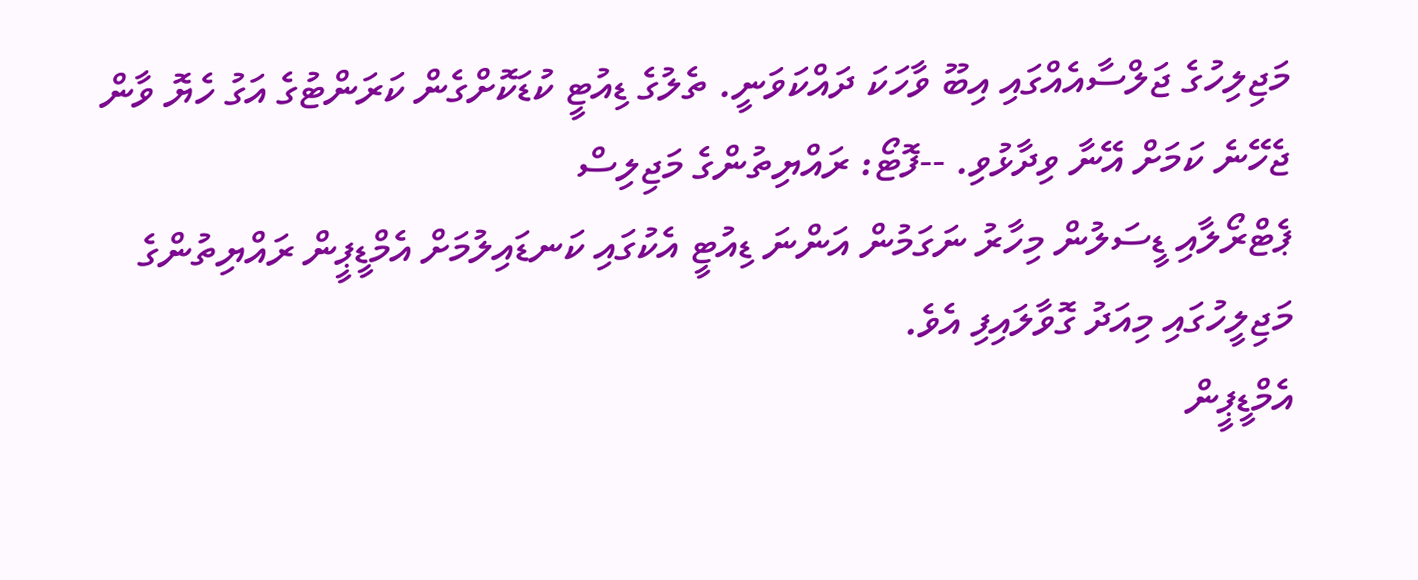މަޖިލިހުގެ ޖަލްސާއެއްގައި އިބޫ ވާހަކަ ދައްކަވަނީ. ތެލުގެ ޑިއުޓީ ކުޑަކޮށްގެން ކަރަންޓުގެ އަގު ހެޔޮ ވާން ޖެހޭނެ ކަމަށް އޭނާ ވިދާޅުވި. --ފޮޓޯ: ރައްޔިތުންގެ މަޖިލިސް
ޕެޓްރޯލާއި ޑީސަލުން މިހާރު ނަގަމުން އަންނަ ޑިއުޓީ އެކުގައި ކަނޑައިލުމަށް އެމްޑީޕީން ރައްޔިތުންގެ މަޖިލީހުގައި މިއަދު ގޮވާލައިފި އެވެ.
އެމްޑީޕީން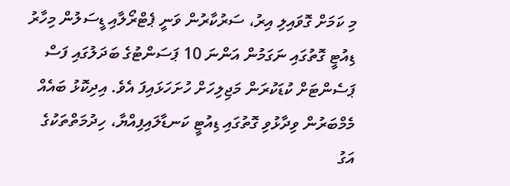މި ކަމަށް ގޮވައިލި އިރު، ސަރުކާރުން ވަނީ ޕެޓްރޯލާއި ޑީސަލުން މިހާރު ޑިއުޓީ ގޮތުގައި ނަގަމުން އަންނަ 10 ޕަސަންޓުގެ ބަދަލުގައި ފަސް ޕަސެންޓަށް ކުޑަކުރަން މަޖިލިހަށް ހުށަހަޅައިފަ އެވެ. އިދިކޮޅު ބައެއް މެމްބަރުން ވިދާޅުވި ގޮތުގައި ޑިއުޓީ ކަނޑާލައިފިއްޔާ، ހިދުމަތްތަކުގެ އަގު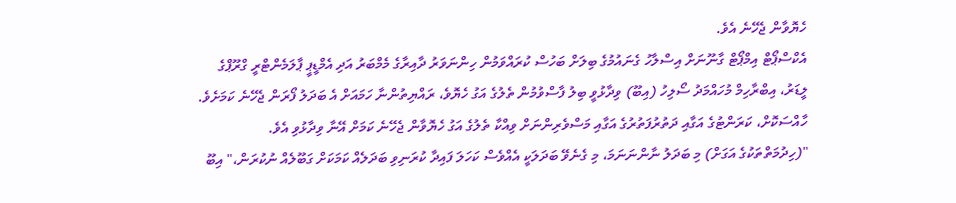ހެޔޮވާން ޖެހޭނެ އެވެ.
އެކްސްޕޯޓް އިމްޕޯޓް ގާނޫނަށް އިސްލާހު ގެނައުމުގެ ބިލަށް ބަހުސް ކުރައްވަމުން ހިންނަވަރު ދާއިރާގެ މެމްބަރު އަދި އެމްޑީޕީ ޕާލަމެންޓްރީ ގްރޫޕްގެ ލީޑަރު، އިބްރާހިމް މުހައްމަދު ސޯލިހު (އިބޫ) ވިދާޅުވީ ބިލު ފާސްވުމުން ތެލުގެ އަގު ހެޔޮވެ، ރައްޔިތުންނާ ހަމައަށް އެ ބަދަލު ފޯރަން ޖެހޭނެ ކަމަށެވެ. ހާއްސަކޮށް، ކަރަންޓުގެ އަގާއި ދަތުރުފަތުރުގެ އަގާއި މަސްވެރިންނަށް ވިއްކާ ތެލުގެ އަގު ހެޔޮވާން ޖެހޭނެ ކަމަށް އޭނާ ވިދާޅުވި އެވެ.
"(ހިދުމަތްތަކުގެ އަގަށް) މި ބަދަލު ނާންނަނަމަ، މި ގެނެވޭ ބަދަލަކީ އެއްވެސް ކަހަލަ ފައިދާ ކުރަނިވި ބަދަލެއް ކަމަކަށް ގަބޫލެއް ނުކުރަން،" އިބޫ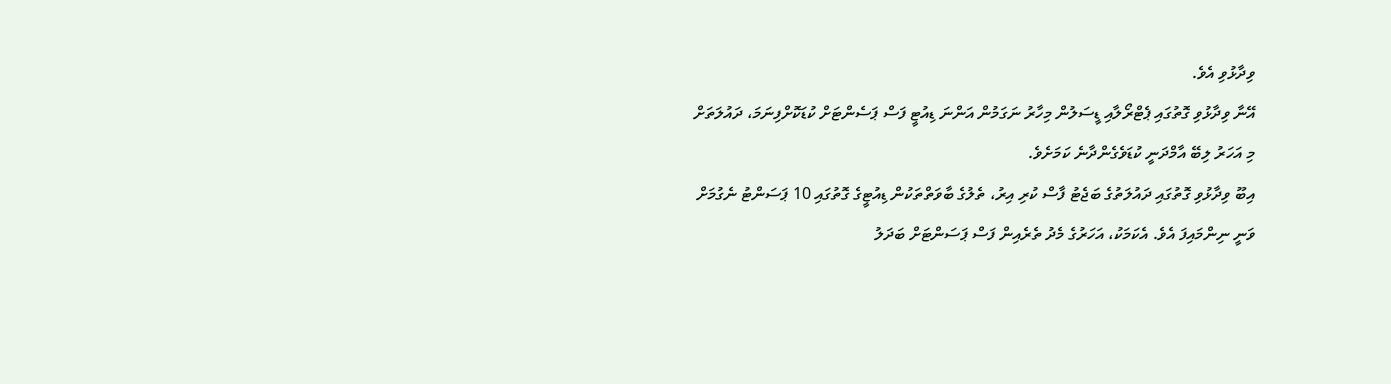ވިދާޅުވި އެވެ.
އޭނާ ވިދާޅުވި ގޮތުގައި ޕެޓްރޯލާއި ޑީސަލުން މިހާރު ނަގަމުން އަންނަ ޑިއުޓީ ފަސް ޕަސެންޓަށް ކުޑަކޮށްފިނަމަ، ދައުލަތަށް މި އަހަރު ލިބޭ އާމްދަނީ ކުޑަވެގެންދާނެ ކަމަށެވެ.
އިބޫ ވިދާޅުވި ގޮތުގައި ދައުލަތުގެ ބަޖެޓު ފާސް ކުރި އިރު، ތެލުގެ ބާވަތްތަކުން ޑިއުޓީގެ ގޮތުގައި 10 ޕަސަންޓު ނެގުމަށް ވަނީ ނިންމައިފަ އެވެ. އެކަމަކު، އަހަރުގެ މެދު ތެރެއިން ފަސް ޕަސަންޓަށް ބަދަލު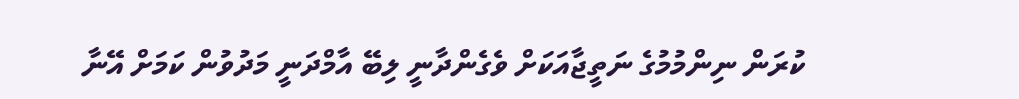ކުރަން ނިންމުމުގެ ނަތީޖާއަކަށް ވެގެންދާނީ ލިބޭ އާމްދަނީ މަދުވުން ކަމަށް އޭނާ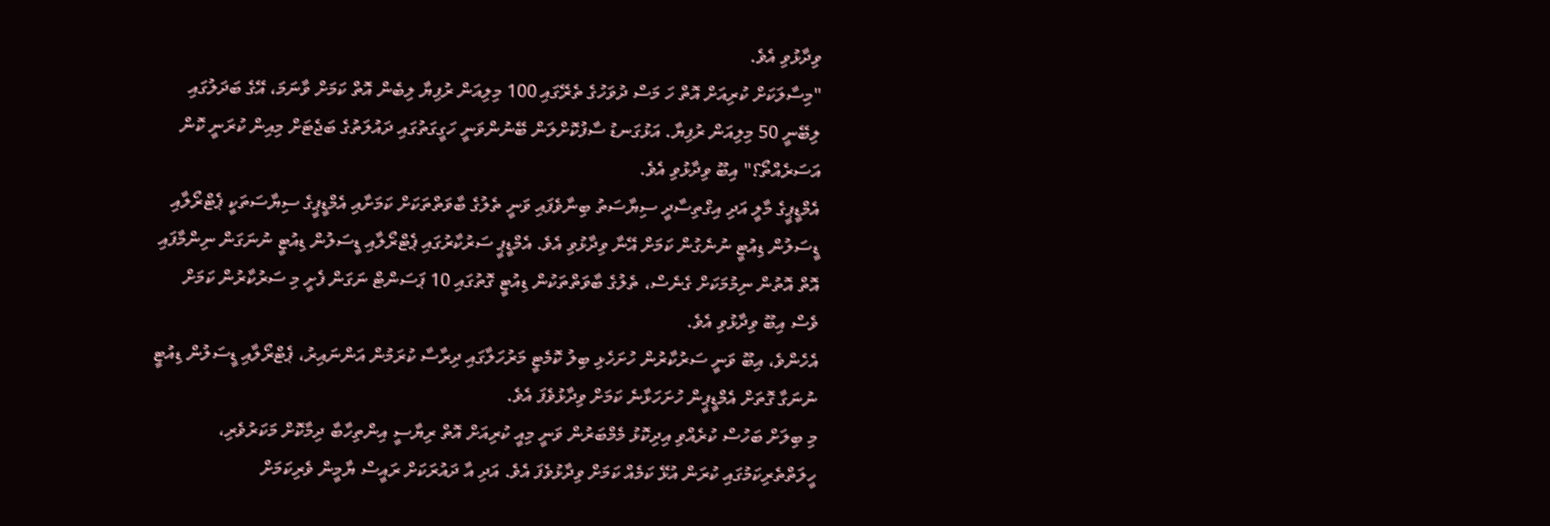ވިދާޅުވި އެވެ.
"މިސާލަކަށް ކުރިއަށް އޮތް ހަ މަސް ދުވަހުގެ ތެރޭގައި 100 މިލިއަން ރުފިޔާ ލިބެން އޮތް ކަމަށް ވާނަމަ، އޭގެ ބަދަލުގައި ލިބޭނީ 50 މިލިއަން ރުފިޔާ. އަޅުގަނޑު ސާފުކޮށްލަން ބޭނުންވަނީ ހަގީގަތުގައި ދައުލަތުގެ ބަޖެޓަށް މިއިން ކުރަނީ ކޮން އަސަރެއްތޯ؟" އިބޫ ވިދާޅުވި އެވެ.
އެމްޑީޕީގެ މާލީ އަދި އިގްތިސާދީ ސިޔާސަތު ބިނާވެފައި ވަނީ ތެލުގެ ބާވަތްތަކަށް ކަމަށާއި އެމްޑީޕީގެ ސިޔާސަތަކީ ޕެޓްރޯލާއި ޑީސަލުން ޑިއުޓީ ނުނެގުން ކަމަށް އޭނާ ވިދާޅުވި އެވެ. އެމްޑީޕީ ސަރުކާރުގައި ޕެޓްރޯލާއި ޑީސަލުން ޑިއުޓީ ނުނަގަން ނިންމާފައި އޮތް އޮތުން ނިމުމަކަށް ގެނެސް، ތެލުގެ ބާވަތްތަކުން ޑިއުޓީ ގޮތުގައި 10 ޕަސަންޓް ނަގަން ފެށީ މި ސަރުކާރުން ކަމަށް ވެސް އިބޫ ވިދާޅުވި އެވެ.
އެހެންވެ، އިބޫ ވަނީ ސަރުކާރުން ހުށަހެޅި ބިލު ކޮމެޓީ މަރުހަލާގައި ދިރާސާ ކުރަމުން އަންނައިރު، ޕެޓްރޯލާއި ޑީސަލުން ޑިއުޓީ ނުނަގާ ގޮތަށް އެމްޑީޕީން ހުށަހަޅާނެ ކަމަށް ވިދާޅުވެފަ އެވެ.
މި ބިލަށް ބަހުސް ކުރެއްވި އިދިކޮޅު މެމްބަރުން ވަނީ މިއީ ކުރިއަށް އޮތް ރިޔާސީ އިންތިހާބާ ދިމާކޮށް މަކަރުވެރި، ހީލަތްތެރިކަމުގައި ކުރަން އުޅޭ ކަމެއް ކަމަށް ވިދާޅުވެފަ އެވެ. އަދި އާ ދައުރަކަށް ރައީސް ޔާމީން ވެރިކަމަށް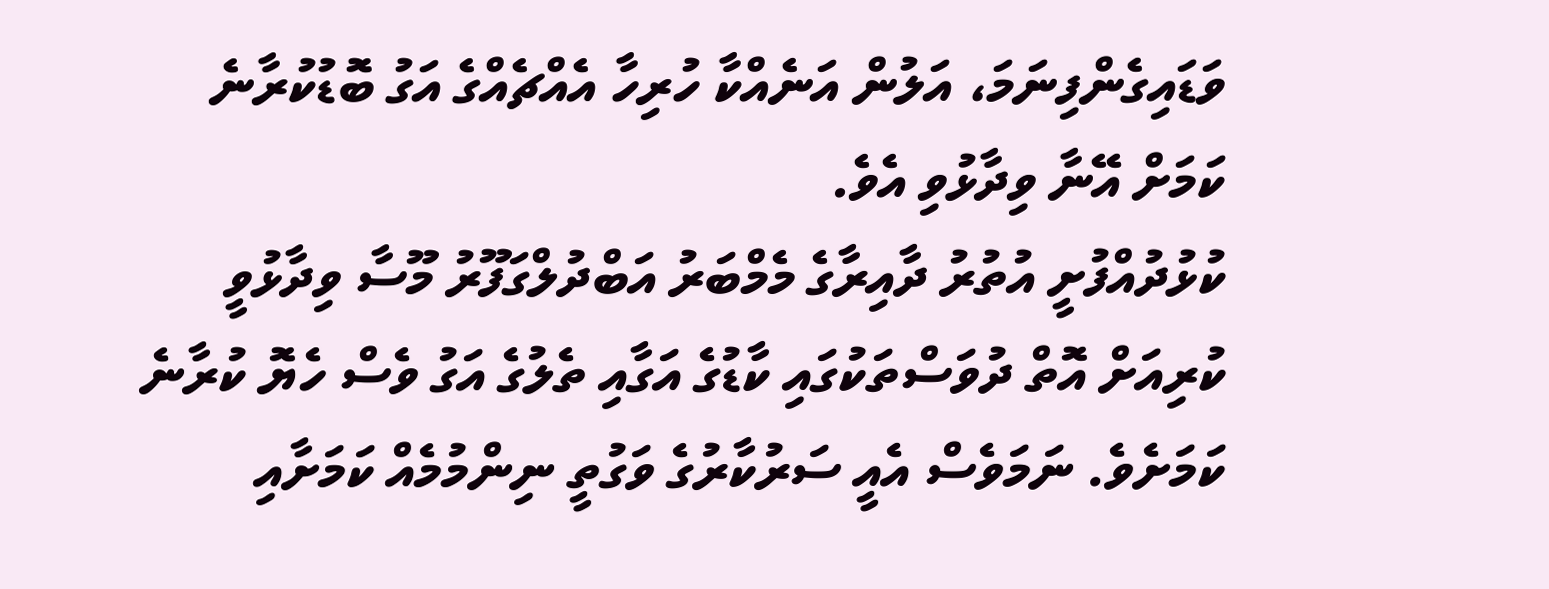ވަޑައިގެންފިނަމަ، އަލުން އަނެއްކާ ހުރިހާ އެއްޗެއްގެ އަގު ބޮޑުކުރާނެ ކަމަށް އޭނާ ވިދާޅުވި އެވެ.
ކުޅުދުއްފުށީ އުތުރު ދާއިރާގެ މެމްބަރު އަބްދުލްގަފޫރު މޫސާ ވިދާޅުވީ ކުރިއަށް އޮތް ދުވަސްތަކުގައި ކާޑުގެ އަގާއި ތެލުގެ އަގު ވެސް ހެޔޮ ކުރާނެ ކަމަށެވެ. ނަމަވެސް އެއީ ސަރުކާރުގެ ވަގުތީ ނިންމުމެއް ކަމަށާއި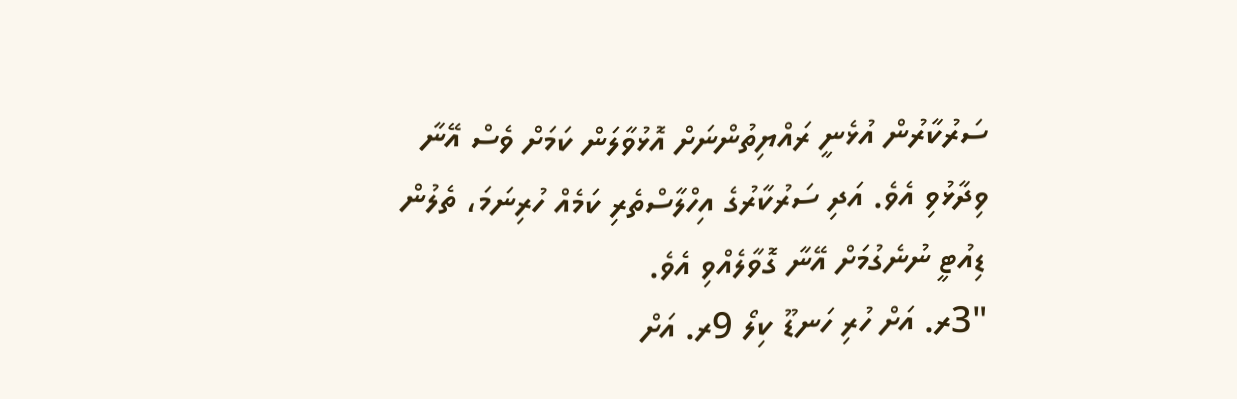ސަރުކާރުން އުޅެނީ ރައްޔިތުންނަށް އޮޅުވާލަން ކަމަށް ވެސް އޭނާ ވިދާޅުވި އެވެ. އަދި ސަރުކާރުގެ އިހްލާސްތެރި ކަމެއް ހުރިނަމަ، ތެލުން ޑިއުޓީ ނުނެގުމަށް އޭނާ ގޮވާލެއްވި އެވެ.
"3ރ. އަށް ހުރި ހަނޑޫ ކިލޯ 9ރ. އަށް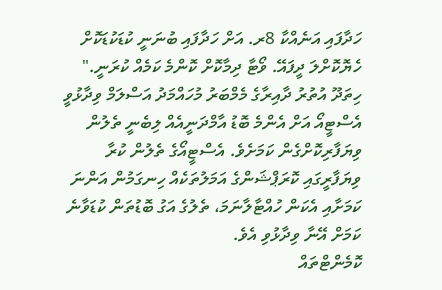ހަދާފައި އަނެއްކާ 8ރ. އަށް ހަދާފައި ބުނަނީ ކުޑަކުޑަކޮށް ހެޔޮކޮށްލަ ދީފައޭ. ވޯޓާ ދިމާކޮށް ކޮންމެ ކަމެއް ކުރަނީ."
ހިތަދޫ އުތުރު ދާއިރާގެ މެމްބަރު މުހައްމަދު އަސްލަމް ވިދާޅުވީ އެސްޓީއޯ އަށް އެންމެ ބޮޑު އާމްދަނީއެއް ލިބެނީ ތެލުން ވިޔަފާރިކޮށްގެން ކަމަށެވެ. އެސްޓީއޯގެ ތެލުން ކުރާ ވިޔަފާރީގައި ކޮރަޕްޝަންގެ އަމަލުތަކެއް ހިނގަމުން އަންނަ ކަމަށާއި އެކަން ހުއްޓާލާނަމަ، ތެލުގެ އަގު ބޮޑުތަން ކުޑަވާނެ ކަމަށް އޭނާ ވިދާޅުވި އެވެ.
ކޮމެންޓްތައް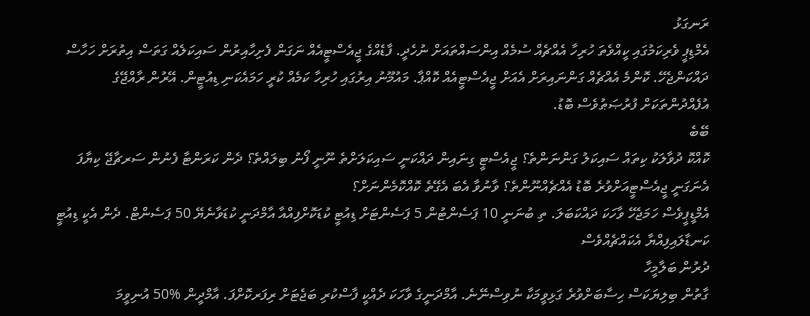ރަނގަޅު
އެމްޑިޕީ ވެރިކަމުގައި ކީއްވެތަ ހުރިހާ އެއްޗެއް ސުމެއް އިންސައްތައަށް ނުހެދީ. ފާޑެއްގެ ޖީއެސްޓީއެއް ނަގަން ފެށިހާއިރުން ސައިކަލެއް ގަތަސް އިތުރަށް ހަހާސް ދައްކަންޖެހޭ. ކޮންމެ އެއްޗެއް ގަންނައިރަށް އެއަށް ޖީއެސްޓީއެއް ކޮއްޕާ. މައުމޫނު އިރުގައި ހުރިހާ ކަމެއް ކުރީ ހަމައެކަނި ޑިއުޓީން. އޭރުން ރާއްޖޭގެ އުފެއްދުންތަކަށް ފުރުޞަޠުވެސް ބޮޑު.
ބޭބެ
ކޮއްކޮ ދުވާލަކު ކިތައް ސައިކަލު ގަންނަންތެ؟ ޖީއެސްޓީ ގިނައިން ދައްކަނީ ސައިކަލަށްތެ ނޫނީ ފޯނު ބިލައްތެ؟ ދެން ކަރަންޓާ ފެނުން ސަރޗާޖޭ ކިޔާފަ އެނަގަނީ ޖީއެސްޓީއަށްވުރެ ބޮޑު އެއްޗެއްނޫންތެ؟ ވާނުވާ އެބަ އެގޭތެ ކޮއްކޮމެންނަށް؟
އެމްޑީޕީވެސް ހަމަޖެހޭ ވާހަކަ ދައްކަބަލަ. ތި ބުނަނީ 10 ޕަސެންޓުން 5 ޕަސެންޓަށް ޑިއުޓީ ކުޑަކޮށްފިއްއާ އާމްދަނީ ކުޑަވާނެޔޭ 50 ޕަސެންޓް. ދެން އެކީ ޑިއުޓީ ކަނޑާލައިފިއްޔާ އެކައްޗެއްވެސް
ދުރުން ބަލާމީހާ
ގާތުން ބިލިޔަކަސް ހިސާބަށްވުރެ ގަޅިވީމަކާ ނުވިސްނޭނެ. އާމްދަނީގެ ވާހަކަ ދެއްކީ ފާސްކުރި ބަޖެޓަށް ރިފަރކޮށްފަ. އާމްދީން %50 އުނިވީމަ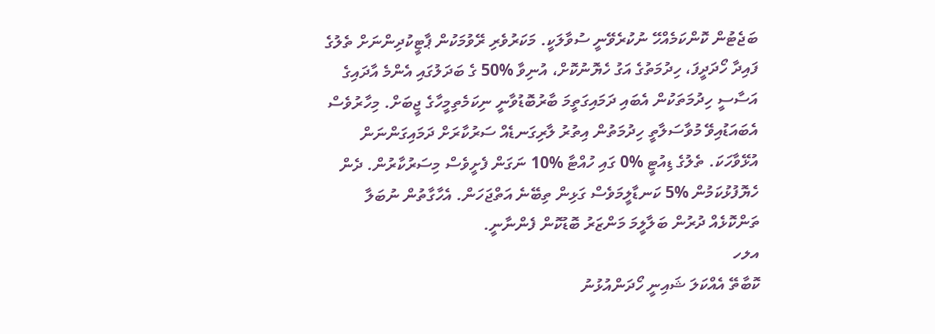ބަޖެޓުން ކޮންކަމެއްހޭ ނުކުރެވޭނީ ސުވާލަކީ. މަކަރުވެރި ރޭވުމަކުން ޕާޓީކުދިންނަށް ތެލުގެ ފައިދާ ހޯދަދީފަ، ހިދުމަތުގެ އަގު ހެޔޮނުކޮށް، އުނިވާ %50 ގެ ބަދަލުގައި އެންމެ އާދައިގެ އަސާސީ ހިދުމަތަކުން އެބައި ދަމައިގަތީމަ ބާރުބޮޑުވާނީ ނިކަމެތިމީހާގެ ޖީބަށް. މިހާރުވެސް އެބައަޑުއިވޭ މުވާސަލާތީ ހިދުމަތުން އިތުރު ލާރިގަނޑެއް ސަރުކާރަށް ދަމައިގަންނަން އުޅޭވާހަކަ. ތެލުގެ ޑިއުޓީ %0 ގައި ހުއްޓާ %10 ނަގަން ފެށީވެސް މިސަރުކާރުން. ދެން ހެޔޮފުޅުކަމުން %5 ކަނޑާލީމަވެސް ގަޅިން ތިބޭނެ އަތްޖަހަން. އެހާގާތުން ނުބަލާ ތަންކޮޅެއް ދުރުން ބަލާލީމަ މަންޒަރު ބޮޑުކޮން ފެންނާނީ.
އލހ
ކޮބާތޭ އެއްކަލަ ޝައިނީ ހޯދަންއުޅުނު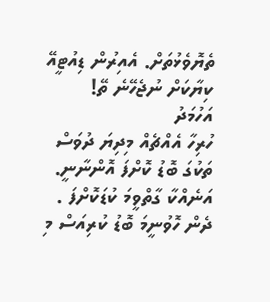ތެޔޮވެޅުތަށް. އެއިރުން ޑިއުޓީއޭ ކިޔާކަށް ނުޖެހޭނެ ތޭ!
އަހުމަދު
ހުރިހާ އެއްޗެއް މިދިޔަ ދުވަސް ތަކުގަ ބޮޑު ކޮށްފަ އޮންނާނީ. އަނެއްކާ ގާތްވީމަ ކުޑަކޮށްފަ . ދެން ހޮވުނީމަ ބޮޑު ކުރިއަސް މި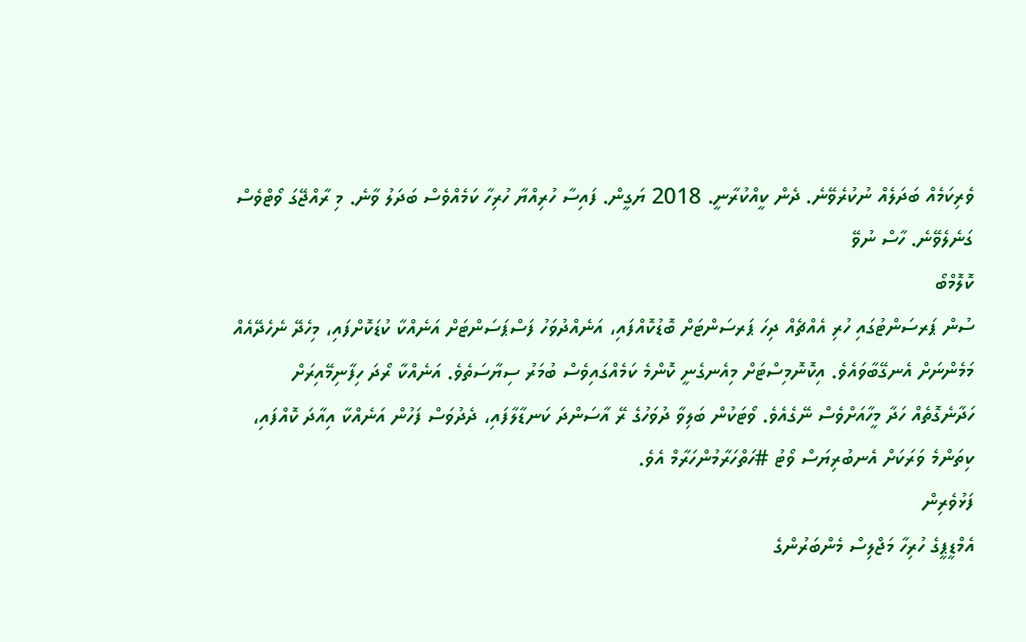ވެރިކަމެއް ބަދަލެއް ނުކުރެވޭނެ. ދެން ކީއްކުރާނީ. 2018 ޔަގީން. ފައިސާ ހުރިއްޔާ ހުރިހާ ކަމެއްވެސް ބަދަލު ވާނެ. މި ރާއްޖޭގަ ވޯޓްވެސް ގަނެލެވޭނެ. ހާސް ނުވޭ
ކޮލޮމްބޯ
ސުން ޕަރސަންޓުގައި ހުރި އެއްޗެއް ދިހަ ޕަރސަންޓަށް ބޮޑުކޮއްފައި، އަނެއްދުވަހު ފަސްޕަސަންޓަށް އަނެއްކާ ކުޑަކޮށްފައި، މިހެދޭ ނެހެދޭއެއް މަމެންނަށް އެނގޭބާވައެވެ. އިކޮނޮމިސްޓަށް މިއެނގެނީ ކޮންމެ ކަމެއްގައިވެސް ބުމަރު ސިޔާސަތެވެ. އަނެއްކާ ރޯދަ ހިފާނިމޭއިރަށް ހަދާނެގޮތެއް ހަދާ މީހާއަށްވެސް ނޭގެއެވެ. ވޯޓަކުން ބަލިވާ ދުވަހުގެ ރޭ އާސަންދަ ކަނޑާލާފައި، ދެދުވަސް ފަހުން އަނެއްކާ އިއާދަ ކޮއްފައި، ކިތަންމެ ވަރަކަށް އެނބުރިޔަސް ވޯޓު #ހަތްހަރާމުންހަރާމް އެވެ.
ފަޅުވެރިން
އެމްޑީޕީގެ ހުރިހާ މަޖްލިސް މެންބަރުންގެ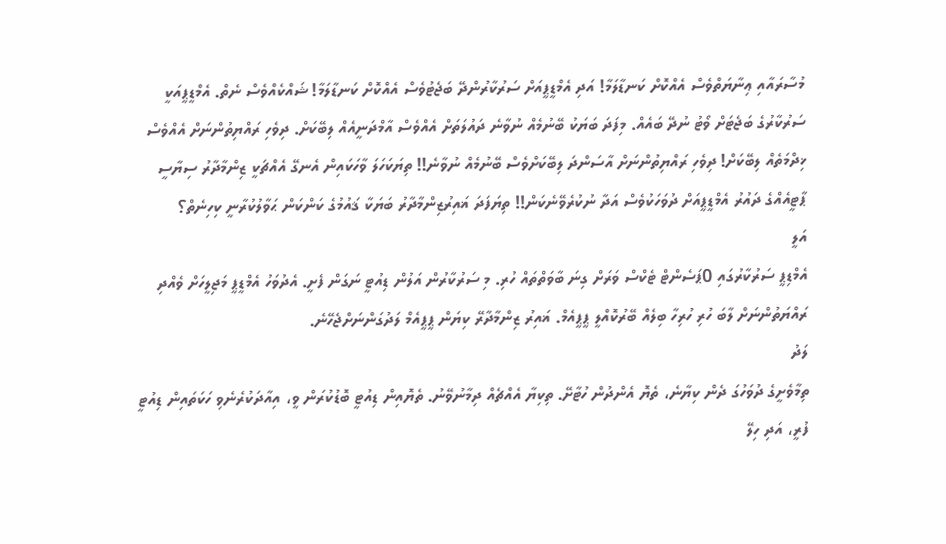މުސާރައާއި ޢިނާޔަތްވެސް އެއްކޮށް ކަނޑާލަމާ! އަދި އެމްޑީޕީއަށް ސަރުކާރުންދޭ ބަޖެޓުވެސް އެއްކޮށް ކަނޑާލަމާ! ޝައްކެއްވެސް ނެތް. އެމްޑީޕީއަކީ ސަރުކާރުގެ ބަޖެޓަށް ވޯޓު ނުދޭ ބައެއް. މިފަދަ ބަޔަކު ބޭނުމެއް ނުވާނެ ދައުލަތަށް އެއްވެސް އާމްދަނީއެއް ލިބޭކަށް. ދިވެހި ރައްޔިތުންނަށް އެއްވެސް ޚިދްމަތެއް ލިބޭކަށް! ދިވެހި ރައްޔިތުންނަށް އާސަންދަ ލިބޭކަށްވެސް ބޭނުމެއް ނުވާނެ!! ތިޔަކަހަލަ ވާހަކައިން އެނގޭ އެއްޗަކީ ޒިންމާދާރު ސިޔާސީ ޕާޓީއެއްގެ ދައުރު އެމްޑީޕީއަށް ދުވަހަކުވެސް އަދާ ނުކުރެވޭނެކަން!! ތިޔަފަދަ ޣައިރުޒިންމާދާރު ބަޔަކާ ޤައުމުގެ ކަންކަން ޙަވާލުކުރާނީ ކިހިނެތް؟
އަލީ
އެމްޑިޕީ ސަރުކާރުގައި 0ޕަސެންޓް ޓެކްސް ވަރަށް ގިނަ ބާވަތްތައް ހުރި. މި ސަރުކާރުން އަލުން ޑިއުޓީ ނަގަން ފެށީ. އެދުވަހު އެމްޑީޕީ މަޖިލީހަށް ވެއްދި ރައްޔަތުންނަށް ލާބަ ހުރި ހުރިހާ ބިލެއް ބޭރުކޮއްލީ ޕީޕީއެމް. ޣައިރު ޒިންމާދާރޭ ކިޔަން ޕީޕީއެމް ލަދުގަންނަށްޖެހޭނެ.
ލަދު
ތިމާވެށީގެ ދުވަހުގަ ދެން ކިޔާނެ، ތެޔޮ އެންދުން ހުޓާށޭ. ތިކިޔާ އެއްޗެއް ދިމާނުވޭނު. ތެޔޮއިން ޑިއުޓީ ބޮޑުކުރަން ވީ، އިއާދަކުރެނެވި ހަކަތައިން ޑިއުޓީ ފުރީ، އަދި ހިލޭ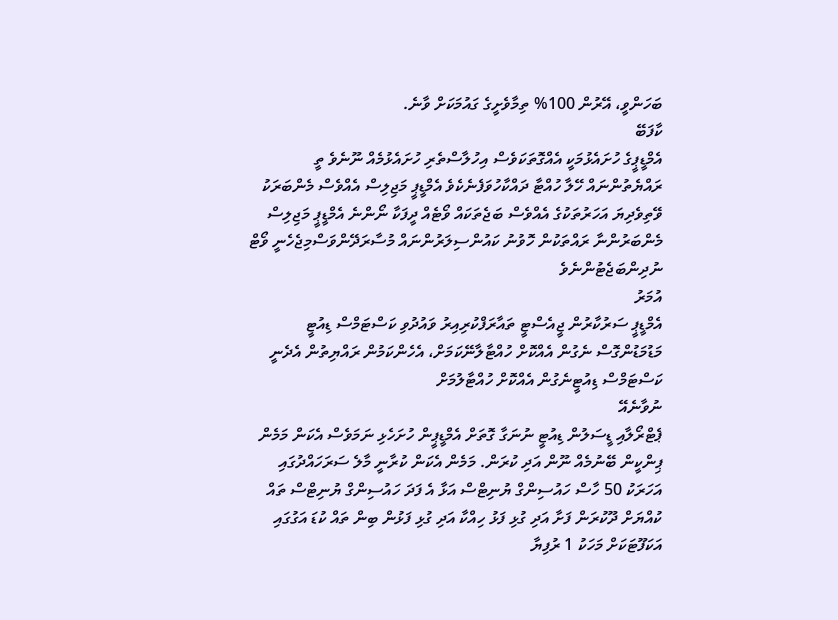ބަހަންވީ، އޭރުން 100% ތިމާވެށީގެ ގައުމަކަށް ވާނެ.
ކާފަބޭ
އެމްޑީޕީގެ ހުށައެޅުމަކީ އެއްގޮތަކަވެސް އިހުލާސްތެރި ހުށައެޅުމެއް ނޫނެވެ ތީ ރައްޔެތުންނައް ހޭލާ ހުއްޓާ ދައްކާހުވަފެނެކެވެ އެމްޑީޕީ މަޖިލިސް އެއްވެސް މެންބަރަކު ވޭތިވެދިޔަ އަހަރުތަކުގެ އެއްވެސް ބަޖެތަކައް ވޯޓެއް ދީފަކާ ނޯންނެ އެމްޑީޕީ މަޖިލިސް މެންބަރުންނާ ރައްތަކުން ހޮވުނު ކައުންސިލަރުންނައް މުސާރަދޭންވަސްމިޖެހެނީ ވޯޓް ނުދިންބަޖެޓުންނެވެ
އުމަރު
އެމްޑީޕީ ސަރުކާރުން ޖީއެސްޓީ ތައާރަފްކުރިއިރު ވައުދުވި ކަސްޓަމްސް ޑިއުޓީ މަޑުމަޑުންގޮސް ނެގުން އެއްކޮށް ހުއްޓާލާނޭކަމަށް، އެހެންކަމުން ރައްޔިތުން އެދެނީ ކަސްޓަމްސް ޑިއުޓީނެގުން އެއްކޮށް ހުއްޓާލުމަށް
ނުވާނެއޭ
ޕެޓްރޯލާއި ޑީސަލުން ޑިއުޓީ ނުނަގާ ގޮތަށް އެމްޑީޕީން ހުށަހެޅި ނަމަވެސް އެކަން މަމެން ޕިންކީން ބޭނުމެއް ނޫން އަދި ކުރަން. މަމެން އެކަން ކުރާނީ މާލެ ސަރަހައްދުގައި އަހަރަކު 50 ހާސް ހައުސިންގް ޔުނިޓްސް އަޅާ އެ ފަދަ ހައުސިންގް ޔުނިޓްސް ތައް ކުއްޔަށް ދޫކުރަން ފަށާ އަދި ގުޅި ފަޅު ހިއްކާ އަދި ގުޅި ފަޅުން ބިން ތައް ކުޑަ އަގުގައި އަކަފޫޓަކަށް މަހަކު 1 ރުފިޔާ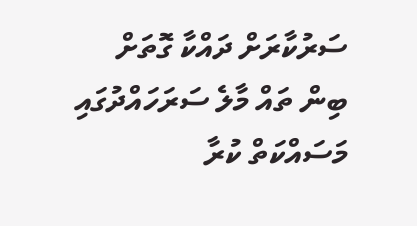ސަރުކާރަށް ދައްކާ ގޮތަށް ބިން ތައް މާލެ ސަރަހައްދުގައި މަސައްކަތް ކުރާ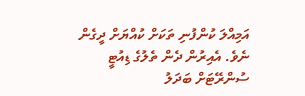އަމިއްލަ ކުންފުނި ތަކަށް ކުއްޔަށް ދީގެން ނެވެ. އެއިރުން ދެން ތެލުގެ ޑިއުޓީ ސުންރޭޓަށް ބަދަލު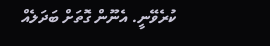ކުރެވޭނީ. އެނޫން ގޮތަށް ބަދަލެއް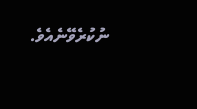ނުކުރެވޭނެއެވެ.